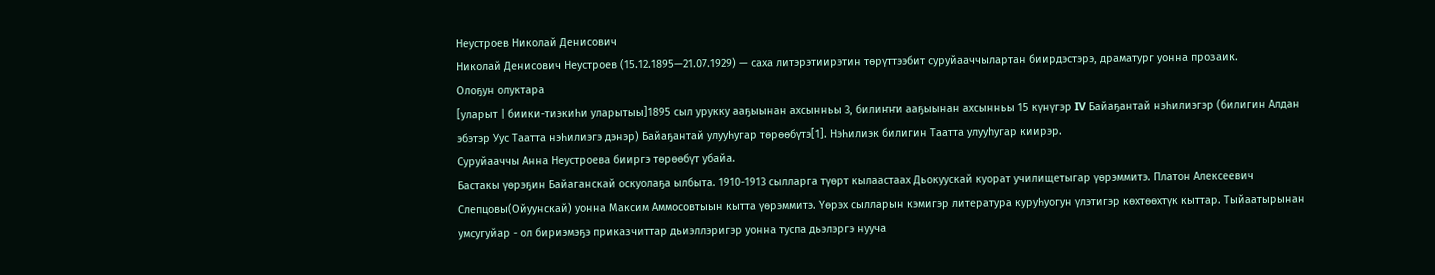Неустроев Николай Денисович
Николай Денисович Неустроев (15.12.1895—21.07.1929) — саха литэрэтиирэтин төрүттээбит суруйааччылартан биирдэстэрэ, драматург уонна прозаик.
Олоҕун олуктара
[уларыт | биики-тиэкиһи уларытыы]1895 сыл урукку ааҕыынан ахсынньы 3, билиҥҥи ааҕыынан ахсынньы 15 күнүгэр IV Байаҕантай нэһилиэгэр (билигин Алдан эбэтэр Уус Таатта нэһилиэгэ дэнэр) Байаҕантай улууһугар төрөөбүтэ[1]. Нэһилиэк билигин Таатта улууhугap киирэр.
Суруйааччы Анна Неустроева бииргэ төрөөбүт убайа.
Бастакы үөрэҕин Байаганскай оскуолаҕа ылбыта. 1910-1913 сылларга түөрт кылаастаах Дьокуускай куорат училищетыгар үөрэммитэ. Платон Алексеевич Слепцовы(Ойуунскай) уонна Максим Аммосовтыын кытта үөрэммитэ. Үөрэх сылларын кэмигэр литература куруһуогун үлэтигэр көхтөөхтүк кыттар. Тыйаатырынан умсугуйар - ол бириэмэҕэ приказчиттар дьиэллэригэр уонна туспа дьэлэргэ нууча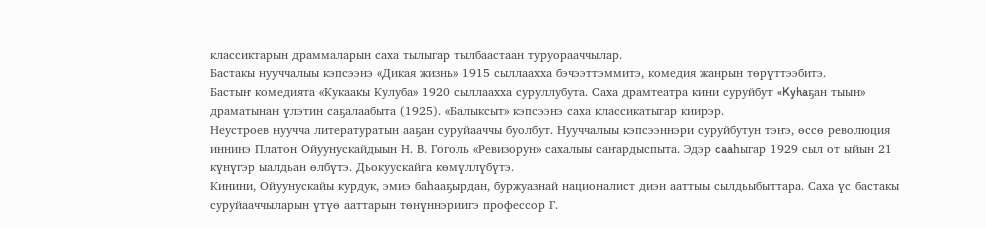классиктарын драммаларын саха тылыгар тылбаастаан туруорааччылар.
Бастакы нууччалыы кэпсээнэ «Дикая жизнь» 1915 сыллаахха бэчээттэммитэ, комедия жанрын төрүттээбитэ.
Бастыҥ комедията «Кукаакы Кулуба» 1920 сыллаахха суруллубута. Саха драмтеатра кини суруйбут «Kyhaҕaн тыын» драматынан үлэтин саҕалаабыта (1925). «Балыксыт» кэпсээнэ саха классикaтыгаp киирэр.
Неустроев нуучча литературатын ааҕан суруйааччы буолбут. Нууччалыы кэпсээннэри суруйбутун тэҥэ, өссө революция иннинэ Платон Ойуунускайдыын Н. В. Гоголь «Ревизорун» сахалыы саҥардыспыта. Эдэр caaһыгap 1929 сыл от ыйын 21 күнүгэр ыалдьан өлбүтэ. Дьокуускайга көмүллүбүтэ.
Кинини, Ойуунускайы курдук, эмиэ баһааҕырдан, буржуазнай националист диэн ааттыы сылдьыбыттара. Саха үс бастакы суруйааччыларын үтүө ааттарын төнүннэриигэ профессор Г.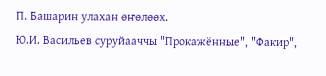П. Башарин улахан өҥөлөөх.
Ю.И. Васильев суруйааччы "Прокажённые", "Факир",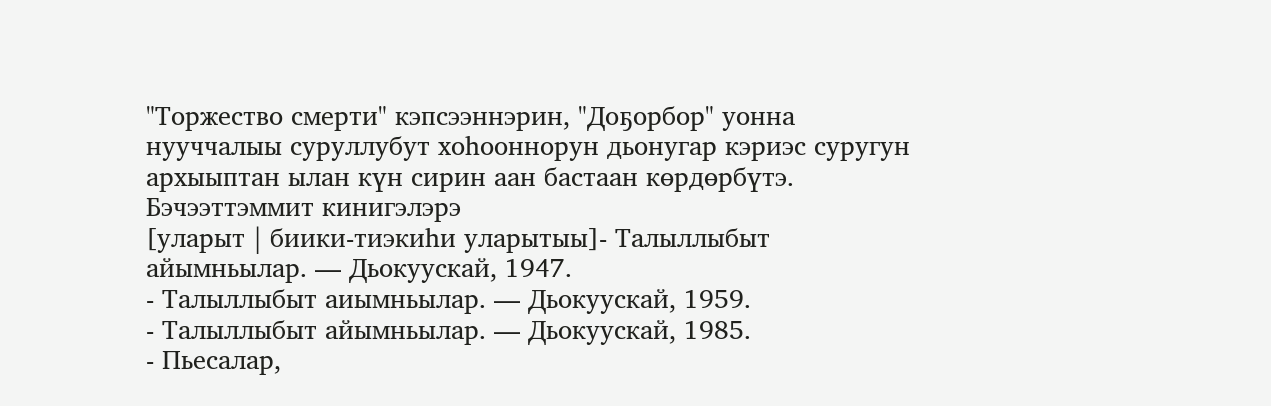"Торжество смерти" кэпсээннэрин, "Доҕорбор" уонна нууччалыы суруллубут хоhооннорун дьонугар кэриэс суругун архыыптан ылан күн сирин аан бастаан көрдөрбүтэ.
Бэчээттэммит кинигэлэрэ
[уларыт | биики-тиэкиһи уларытыы]- Талыллыбыт айымньылар. — Дьокуускай, 1947.
- Талыллыбыт аиымньылар. — Дьокуускай, 1959.
- Талыллыбыт айымньылар. — Дьокуускай, 1985.
- Пьесалар,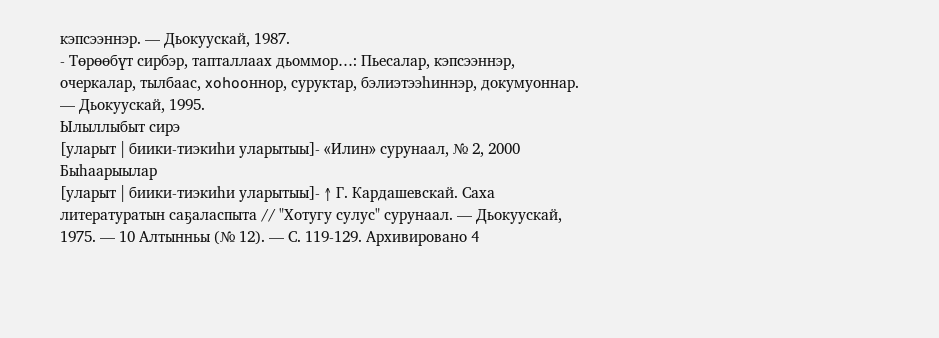кэпсээннэр. — Дьокуускай, 1987.
- Төрөөбүт сирбэр, тапталлаах дьоммор…: Пьесалар, кэпсээннэр, очеркалар, тылбаас, xohooннop, суруктар, бэлиэтээһиннэр, докумуоннар. — Дьокуускай, 1995.
Ылыллыбыт сирэ
[уларыт | биики-тиэкиһи уларытыы]- «Илин» сурунаал, № 2, 2000
Быһаарыылар
[уларыт | биики-тиэкиһи уларытыы]- ↑ Г. Кардашевскай. Саха литературатын саҕаласпыта // "Хотугу сулус" сурунаал. — Дьокуускай, 1975. — 10 Алтынньы (№ 12). — С. 119-129. Архивировано 4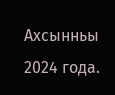Ахсынньы 2024 года.